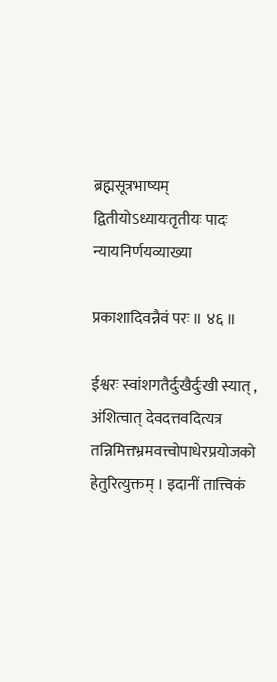ब्रह्मसूत्रभाष्यम्
द्वितीयोऽध्यायःतृतीयः पादः
न्यायनिर्णयव्याख्या

प्रकाशादिवन्नैवं परः ॥ ४६ ॥

ईश्वरः स्वांशगतैर्दुःखैर्दुःखी स्यात् , अंशित्वात् देवदत्तवदित्यत्र तन्निमित्तभ्रमवत्त्वोपाधेरप्रयोजको हेतुरित्युक्तम् । इदानीं तात्त्विकं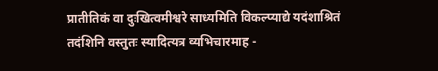प्रातीतिकं वा दुःखित्वमीश्वरे साध्यमिति विकल्प्याद्ये यदंशाश्रितं तदंशिनि वस्तुतः स्यादित्यत्र व्यभिचारमाह -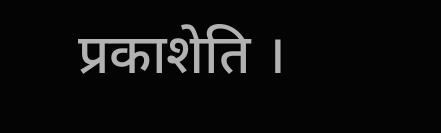प्रकाशेति ।